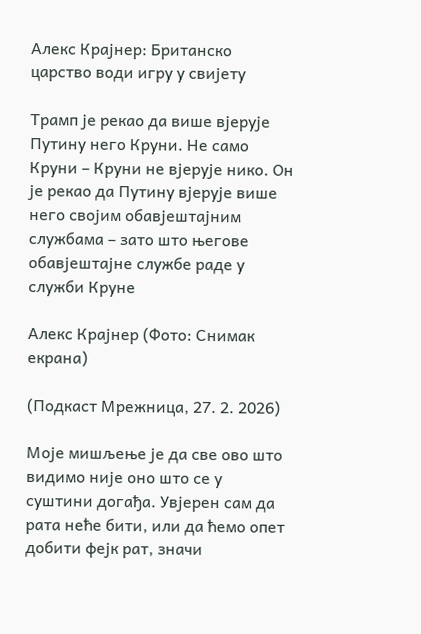Алекс Крајнер: Британско царство води игру у свијету

Трамп је рекао да више вјерује Путину него Круни. Не само Круни – Круни не вјерује нико. Он је рекао да Путину вјерује више него својим обавјештајним службама – зато што његове обавјештајне службе раде у служби Круне

Алекс Крајнер (Фото: Снимак екрана)

(Подкаст Мрежница, 27. 2. 2026)

Моје мишљење је да све ово што видимо није оно што се у суштини догађа. Увјерен сам да рата неће бити, или да ћемо опет добити фејк рат, значи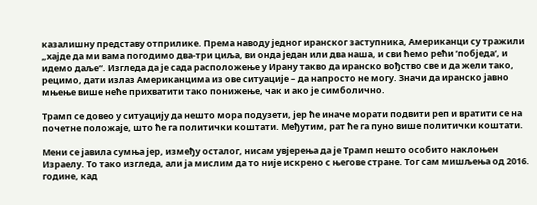казалишну представу отприлике. Према наводу једног иранског заступника, Американци су тражили „хајде да ми вама погодимо два-три циља, ви онда један или два наша, и сви ћемо рећи ’побједа‘, и идемо даље“. Изгледа да је сада расположење у Ирану такво да иранско вођство све и да жели тако, рецимо, дати излаз Американцима из ове ситуације – да напросто не могу. Значи да иранско јавно мњење више неће прихватити тако понижење, чак и ако је симболично.

Трамп се довео у ситуацију да нешто мора подузети, јер ће иначе морати подвити реп и вратити се на почетне положаје, што ће га политички коштати. Међутим, рат ће га пуно више политички коштати.

Мени се јавила сумња јер, између осталог, нисам увјерења да је Трамп нешто особито наклоњен Израелу. То тако изгледа, али ја мислим да то није искрено с његове стране. Тог сам мишљења од 2016. године, кад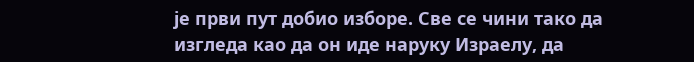је први пут добио изборе. Све се чини тако да изгледа као да он иде наруку Израелу, да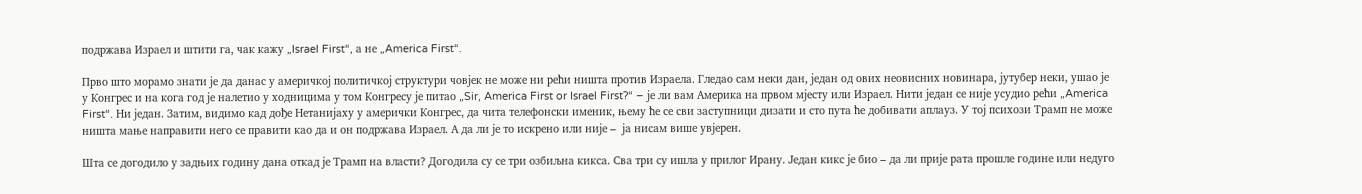подржава Израел и штити га, чак кажу „Israel First“, а не „America First“.

Прво што морамо знати је да данас у америчкој политичкој структури човјек не може ни рећи ништа против Израела. Гледао сам неки дан, један од ових неовисних новинара, јутубер неки, ушао је у Конгрес и на кога год је налетио у ходницима у том Конгресу је питао „Sir, America First or Israel First?“ – је ли вам Америка на првом мјесту или Израел. Нити један се није усудио рећи „America First“. Ни један. Затим, видимо кад дође Нетанијаху у амерички Конгрес, да чита телефонски именик, њему ће се сви заступници дизати и сто пута ће добивати аплауз. У тој психози Трамп не може ништа мање направити него се правити као да и он подржава Израел. А да ли је то искрено или није –  ја нисам више увјерен.

Шта се догодило у задњих годину дана откад је Трамп на власти? Догодила су се три озбиљна кикса. Сва три су ишла у прилог Ирану. Један кикс је био – да ли прије рата прошле године или недуго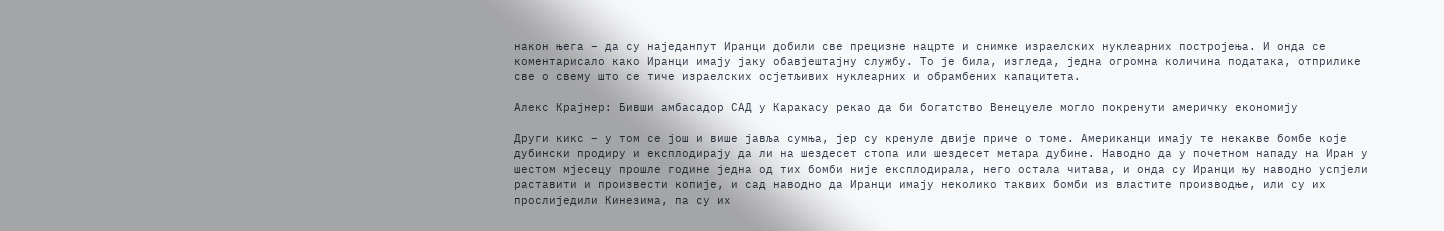након њега – да су наједанпут Иранци добили све прецизне нацрте и снимке израелских нуклеарних постројења. И онда се коментарисало како Иранци имају јаку обавјештајну службу. То је била, изгледа, једна огромна количина података, отприлике све о свему што се тиче израелских осјетљивих нуклеарних и обрамбених капацитета.

Алекс Крајнер: Бивши амбасадор САД у Каракасу рекао да би богатство Венецуеле могло покренути америчку економију

Други кикс – у том се још и више јавља сумња, јер су кренуле двије приче о томе. Американци имају те некакве бомбе које дубински продиру и експлодирају да ли на шездесет стопа или шездесет метара дубине. Наводно да у почетном нападу на Иран у шестом мјесецу прошле године једна од тих бомби није експлодирала, него остала читава, и онда су Иранци њу наводно успјели раставити и произвести копије, и сад наводно да Иранци имају неколико таквих бомби из властите производње, или су их прослиједили Кинезима, па су их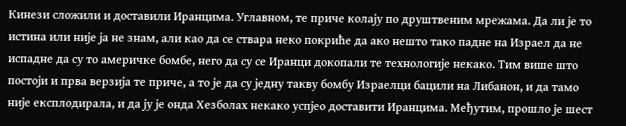Кинези сложили и доставили Иранцима. Углавном, те приче колају по друштвеним мрежама. Да ли је то истина или није ја не знам, али као да се ствара неко покриће да ако нешто тако падне на Израел да не испадне да су то америчке бомбе, него да су се Иранци докопали те технологије некако. Тим више што постоји и прва верзија те приче, а то је да су једну такву бомбу Израелци бацили на Либанон, и да тамо није експлодирала, и да ју је онда Хезболах некако успјео доставити Иранцима. Међутим, прошло је шест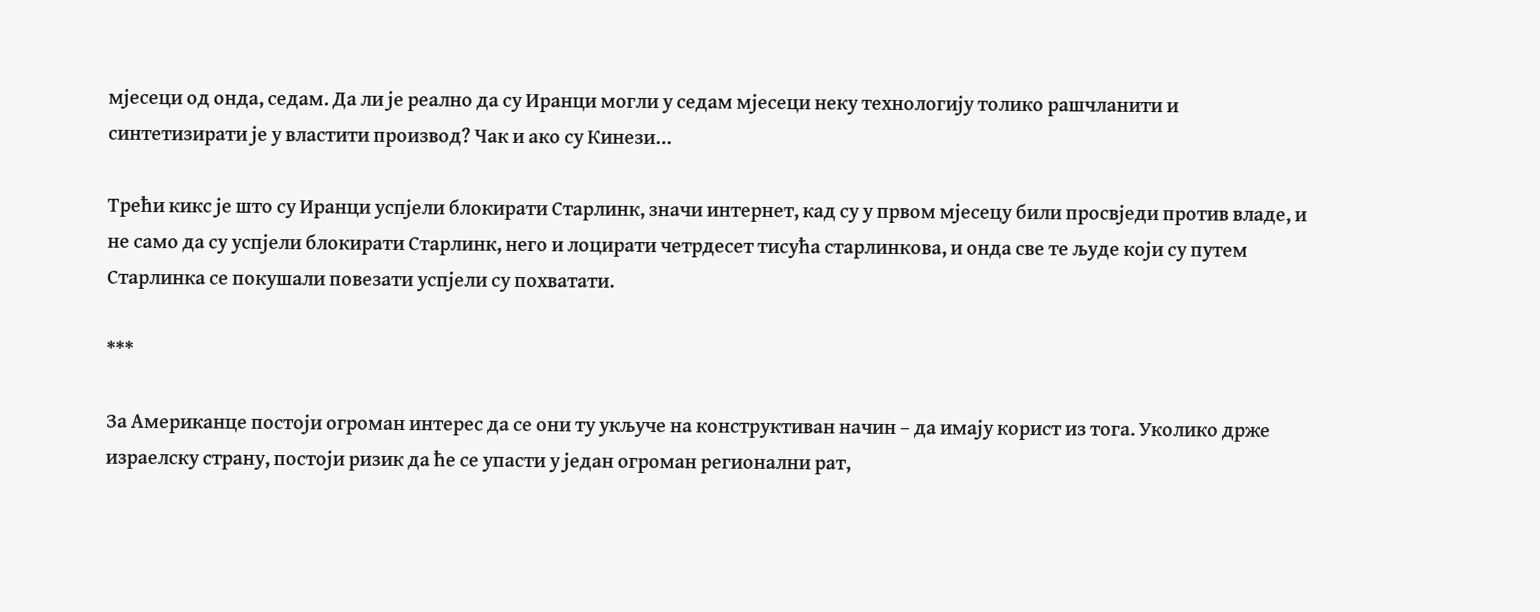мјесеци од онда, седам. Да ли је реално да су Иранци могли у седам мјесеци неку технологију толико рашчланити и синтетизирати је у властити производ? Чак и ако су Кинези…

Трећи кикс је што су Иранци успјели блокирати Старлинк, значи интернет, кад су у првом мјесецу били просвједи против владе, и не само да су успјели блокирати Старлинк, него и лоцирати четрдесет тисућа старлинкова, и онда све те људе који су путем Старлинка се покушали повезати успјели су похватати.

***

За Американце постоји огроман интерес да се они ту укључе на конструктиван начин – да имају корист из тога. Уколико држе израелску страну, постоји ризик да ће се упасти у један огроман регионални рат,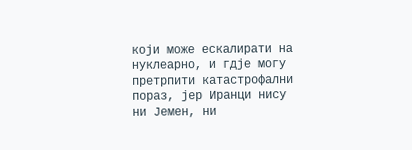који може ескалирати на нуклеарно, и гдје могу претрпити катастрофални пораз, јер Иранци нису ни Јемен, ни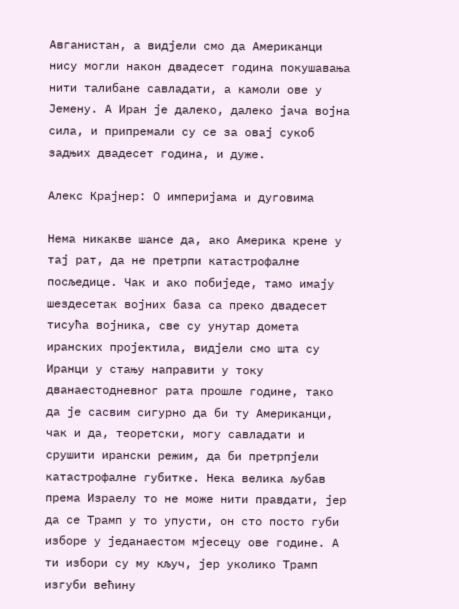Авганистан, а видјели смо да Американци нису могли након двадесет година покушавања нити талибане савладати, а камоли ове у Јемену. А Иран је далеко, далеко јача војна сила, и припремали су се за овај сукоб задњих двадесет година, и дуже.

Алекс Крајнер: О империјама и дуговима

Нема никакве шансе да, ако Америка крене у тај рат, да не претрпи катастрофалне посљедице. Чак и ако побиједе, тамо имају шездесетак војних база са преко двадесет тисућа војника, све су унутар домета иранских пројектила, видјели смо шта су Иранци у стању направити у току дванаестодневног рата прошле године, тако да је сасвим сигурно да би ту Американци, чак и да, теоретски, могу савладати и срушити ирански режим, да би претрпјели катастрофалне губитке. Нека велика љубав према Израелу то не може нити правдати, јер да се Трамп у то упусти, он сто посто губи изборе у једанаестом мјесецу ове године. А ти избори су му кључ, јер уколико Трамп изгуби већину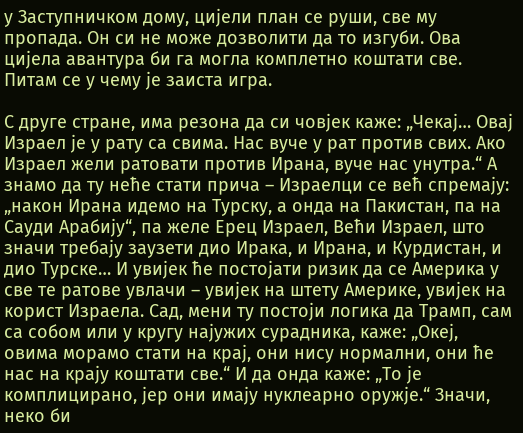у Заступничком дому, цијели план се руши, све му пропада. Он си не може дозволити да то изгуби. Ова цијела авантура би га могла комплетно коштати све. Питам се у чему је заиста игра.

С друге стране, има резона да си човјек каже: „Чекај… Овај Израел је у рату са свима. Нас вуче у рат против свих. Ако Израел жели ратовати против Ирана, вуче нас унутра.“ А знамо да ту неће стати прича – Израелци се већ спремају: „након Ирана идемо на Турску, а онда на Пакистан, па на Сауди Арабију“, па желе Ерец Израел, Већи Израел, што значи требају заузети дио Ирака, и Ирана, и Курдистан, и дио Турске… И увијек ће постојати ризик да се Америка у све те ратове увлачи – увијек на штету Америке, увијек на корист Израела. Сад, мени ту постоји логика да Трамп, сам са собом или у кругу најужих сурадника, каже: „Океј, овима морамо стати на крај, они нису нормални, они ће нас на крају коштати све.“ И да онда каже: „То је комплицирано, јер они имају нуклеарно оружје.“ Значи, неко би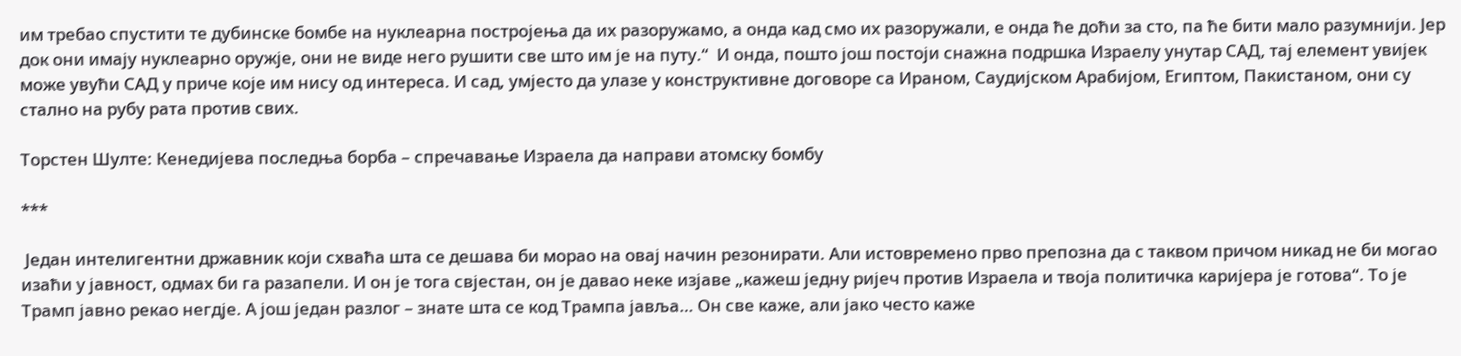им требао спустити те дубинске бомбе на нуклеарна постројења да их разоружамо, а онда кад смо их разоружали, е онда ће доћи за сто, па ће бити мало разумнији. Јер док они имају нуклеарно оружје, они не виде него рушити све што им је на путу.“  И онда, пошто још постоји снажна подршка Израелу унутар САД, тај елемент увијек може увући САД у приче које им нису од интереса. И сад, умјесто да улазе у конструктивне договоре са Ираном, Саудијском Арабијом, Египтом, Пакистаном, они су стално на рубу рата против свих.

Торстен Шулте: Кенедијева последња борба – спречавање Израела да направи атомску бомбу

***

 Један интелигентни државник који схваћа шта се дешава би морао на овај начин резонирати. Али истовремено прво препозна да с таквом причом никад не би могао изаћи у јавност, одмах би га разапели. И он је тога свјестан, он је давао неке изјаве „кажеш једну ријеч против Израела и твоја политичка каријера је готова“. То је Трамп јавно рекао негдје. А још један разлог – знате шта се код Трампа јавља… Он све каже, али јако често каже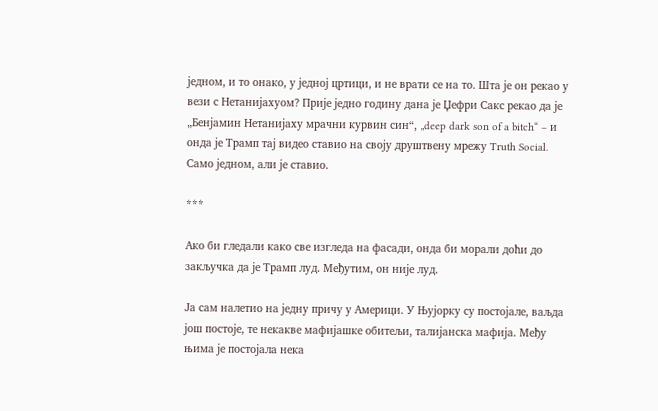једном, и то онако, у једној цртици, и не врати се на то. Шта је он рекао у вези с Нетанијахуом? Прије једно годину дана је Џефри Сакс рекао да је „Бенјамин Нетанијаху мрачни курвин син“, „deep dark son of a bitch“ – и онда је Трамп тај видео ставио на своју друштвену мрежу Truth Social. Само једном, али је ставио.

***

Ако би гледали како све изгледа на фасади, онда би морали доћи до закључка да је Трамп луд. Међутим, он није луд.

Ја сам налетио на једну причу у Америци. У Њујорку су постојале, ваљда још постоје, те некакве мафијашке обитељи, талијанска мафија. Међу њима је постојала нека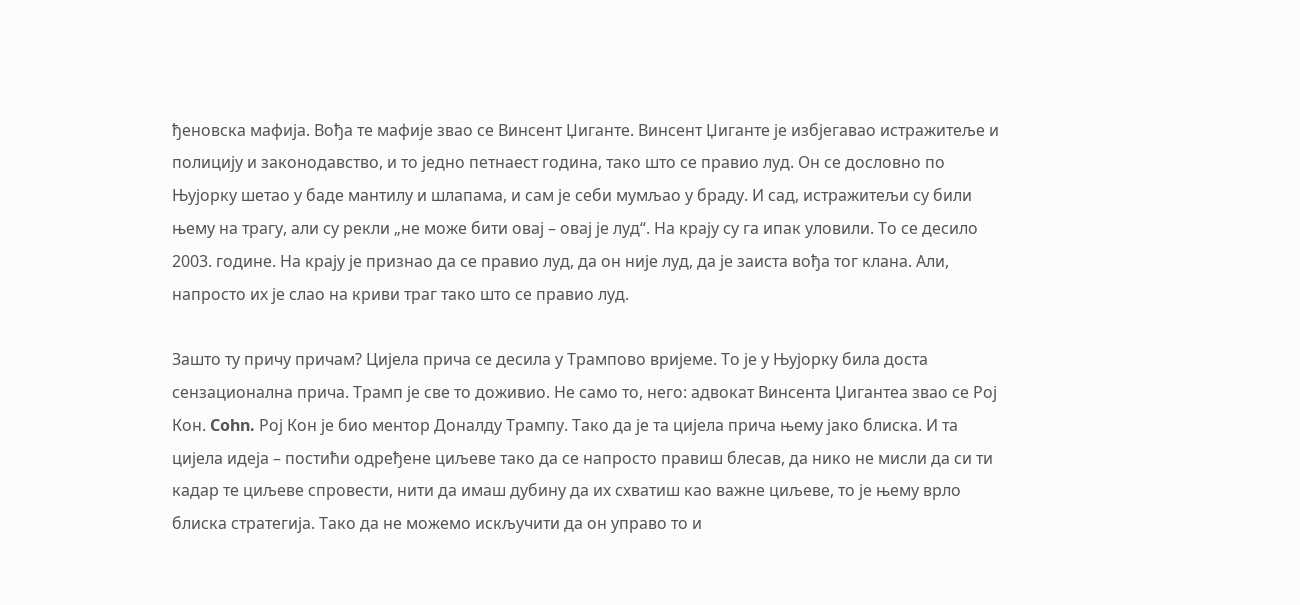ђеновска мафија. Вођа те мафије звао се Винсент Џиганте. Винсент Џиганте је избјегавао истражитеље и полицију и законодавство, и то једно петнаест година, тако што се правио луд. Он се дословно по Њујорку шетао у баде мантилу и шлапама, и сам је себи мумљао у браду. И сад, истражитељи су били њему на трагу, али су рекли „не може бити овај – овај је луд“. На крају су га ипак уловили. То се десило 2003. године. На крају је признао да се правио луд, да он није луд, да је заиста вођа тог клана. Али, напросто их је слао на криви траг тако што се правио луд.

Зашто ту причу причам? Цијела прича се десила у Трампово вријеме. То је у Њујорку била доста сензационална прича. Трамп је све то доживио. Не само то, него: адвокат Винсента Џигантеа звао се Рој Кон. Cohn. Рој Кон је био ментор Доналду Трампу. Тако да је та цијела прича њему јако блиска. И та цијела идеја – постићи одређене циљеве тако да се напросто правиш блесав, да нико не мисли да си ти кадар те циљеве спровести, нити да имаш дубину да их схватиш као важне циљеве, то је њему врло блиска стратегија. Тако да не можемо искључити да он управо то и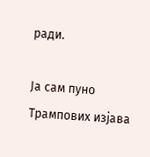ради.

Ја сам пуно Трампових изјава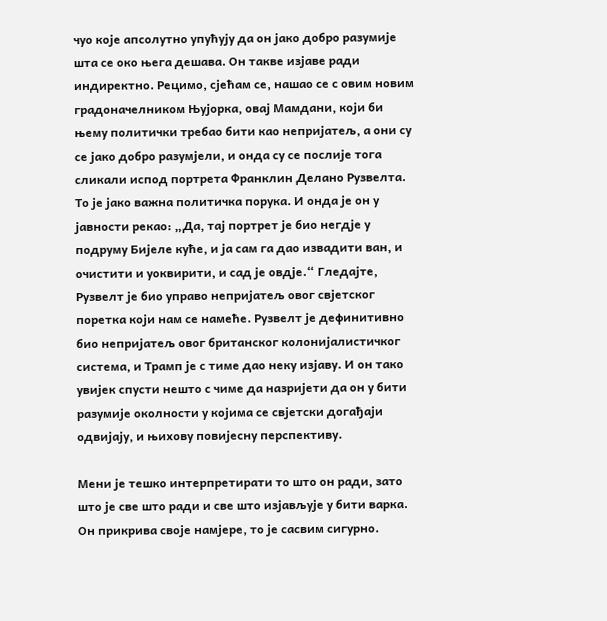чуо које апсолутно упућују да он јако добро разумије шта се око њега дешава. Он такве изјаве ради индиректно. Рецимо, сјећам се, нашао се с овим новим градоначелником Њујорка, овај Мамдани, који би њему политички требао бити као непријатељ, а они су се јако добро разумјели, и онда су се послије тога сликали испод портрета Франклин Делано Рузвелта. То је јако важна политичка порука. И онда је он у јавности рекао: „Да, тај портрет је био негдје у подруму Бијеле куће, и ја сам га дао извадити ван, и очистити и уоквирити, и сад је овдје.“ Гледајте, Рузвелт је био управо непријатељ овог свјетског поретка који нам се намеће. Рузвелт је дефинитивно био непријатељ овог британског колонијалистичког система, и Трамп је с тиме дао неку изјаву. И он тако увијек спусти нешто с чиме да назријети да он у бити разумије околности у којима се свјетски догађаји одвијају, и њихову повијесну перспективу.

Мени је тешко интерпретирати то што он ради, зато што је све што ради и све што изјављује у бити варка. Он прикрива своје намјере, то је сасвим сигурно.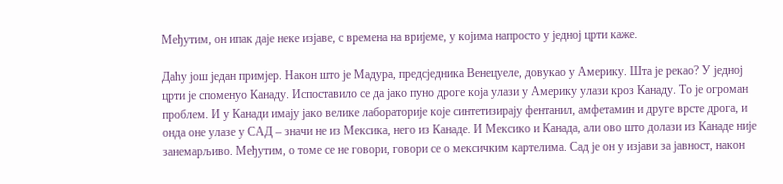Међутим, он ипак даје неке изјаве, с времена на вријеме, у којима напросто у једној црти каже.

Даћу још један примјер. Након што је Мадура, предсједника Венецуеле, довукао у Америку. Шта је рекао? У једној црти је споменуо Канаду. Испоставило се да јако пуно дроге која улази у Америку улази кроз Канаду. То је огроман проблем. И у Канади имају јако велике лабораторије које синтетизирају фентанил, амфетамин и друге врсте дрога, и онда оне улазе у САД – значи не из Мексика, него из Канаде. И Мексико и Канада, али ово што долази из Канаде није занемарљиво. Међутим, о томе се не говори, говори се о мексичким картелима. Сад је он у изјави за јавност, након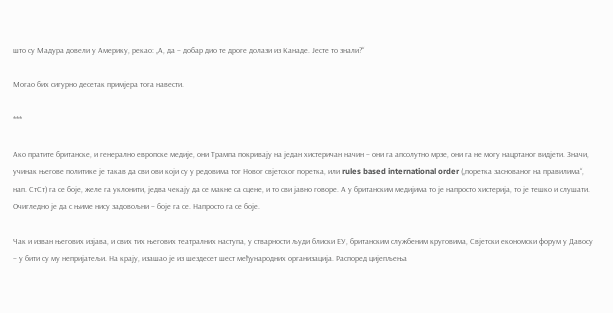што су Мадура довели у Америку, рекао: „А, да – добар дио те дроге долази из Канаде. Јесте то знали?“

Могао бих сигурно десетак примјера тога навести.

***

Ако пратите британске, и генерално европске медије, они Трампа покривају на један хистеричан начин – они га апсолутно мрзе, они га не могу нацртаног видјети. Значи, учинак његове политике је такав да сви ови који су у редовима тог Новог свјетског поретка, или rules based international order („поретка заснованог на правилима“, нап. СтСт) га се боје, желе га уклонити, једва чекају да се макне са сцене, и то сви јавно говоре. А у британским медијима то је напросто хистерија, то је тешко и слушати. Очигледно је да с њиме нису задовољни – боје га се. Напросто га се боје.

Чак и изван његових изјава, и свих тих његових театралних наступа, у стварности људи блиски ЕУ, британским службеним круговима, Свјетски економски форум у Давосу – у бити су му непријатељи. На крају, изашао је из шездесет шест међународних организација. Распоред цијепљења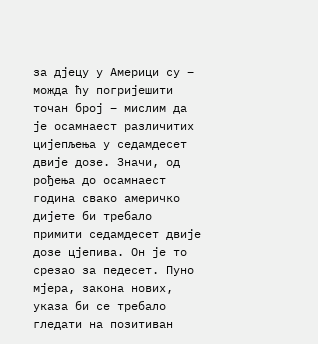за дјецу у Америци су – можда ћу погријешити точан број – мислим да је осамнаест различитих цијепљења у седамдесет двије дозе. Значи, од рођења до осамнаест година свако америчко дијете би требало примити седамдесет двије дозе цјепива. Он је то срезао за педесет. Пуно мјера, закона нових, указа би се требало гледати на позитиван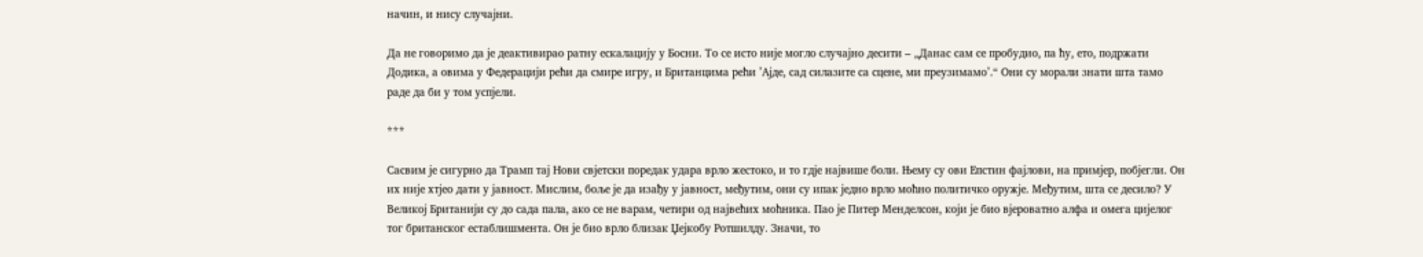начин, и нису случајни.

Да не говоримо да је деактивирао ратну ескалацију у Босни. То се исто није могло случајно десити – „Данас сам се пробудио, па ћу, ето, подржати Додика, а овима у Федерацији рећи да смире игру, и Британцима рећи ’Ајде, сад силазите са сцене, ми преузимамо’.“ Они су морали знати шта тамо раде да би у том успјели.

***

Сасвим је сигурно да Трамп тај Нови свјетски поредак удара врло жестоко, и то гдје највише боли. Њему су ови Епстин фајлови, на примјер, побјегли. Он их није хтјео дати у јавност. Мислим, боље је да изађу у јавност, међутим, они су ипак једно врло моћно политичко оружје. Међутим, шта се десило? У Великој Британији су до сада пала, ако се не варам, четири од највећих моћника. Пао је Питер Менделсон, који је био вјероватно алфа и омега цијелог тог британског естаблишмента. Он је био врло близак Џејкобу Ротшилду. Значи, то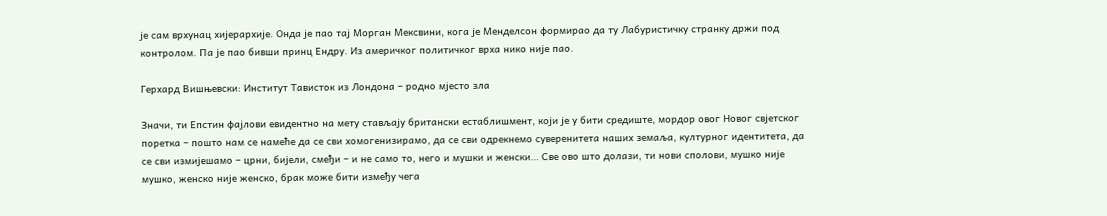је сам врхунац хијерархије. Онда је пао тај Морган Мексвини, кога је Менделсон формирао да ту Лабуристичку странку држи под контролом. Па је пао бивши принц Ендру. Из америчког политичког врха нико није пао.

Герхард Вишњевски: Институт Тависток из Лондона – родно мјесто зла

Значи, ти Епстин фајлови евидентно на мету стављају британски естаблишмент, који је у бити средиште, мордор овог Новог свјетског поретка – пошто нам се намеће да се сви хомогенизирамо, да се сви одрекнемо суверенитета наших земаља, културног идентитета, да се сви измијешамо – црни, бијели, смеђи – и не само то, него и мушки и женски… Све ово што долази, ти нови сполови, мушко није мушко, женско није женско, брак може бити између чега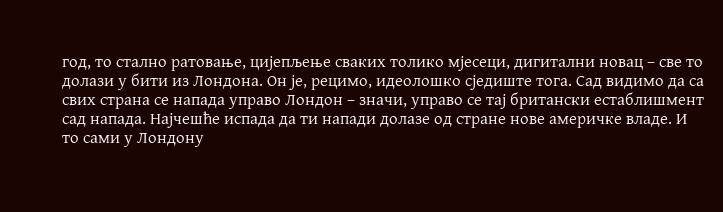год, то стално ратовање, цијепљење сваких толико мјесеци, дигитални новац – све то долази у бити из Лондона. Он је, рецимо, идеолошко сједиште тога. Сад видимо да са свих страна се напада управо Лондон – значи, управо се тај британски естаблишмент сад напада. Најчешће испада да ти напади долазе од стране нове америчке владе. И то сами у Лондону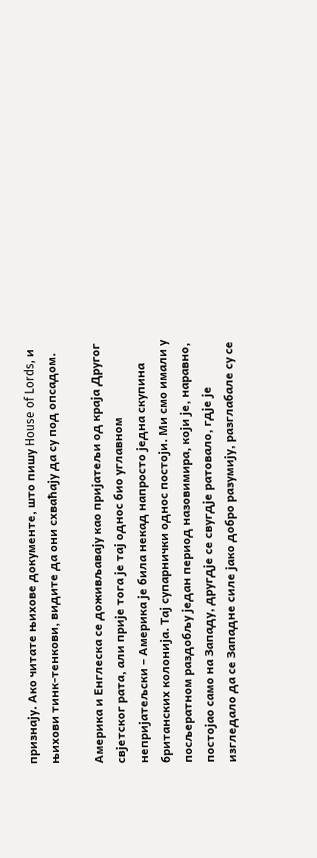признају. Ако читате њихове документе, што пишу House of Lords, и њихови тинк-тенкови, видите да они схваћају да су под опсадом.

Америка и Енглеска се доживљавају као пријатељи од краја Другог свјетског рата, али прије тога је тај однос био углавном непријатељски – Америка је била некад напросто једна скупина британских колонија. Тај супарнички однос постоји. Ми смо имали у посљератном раздобљу један период назовимира, који је, наравно, постојао само на Западу, другдје се свугдје ратовало, гдје је изгледало да се Западне силе јако добро разумију, разглабале су се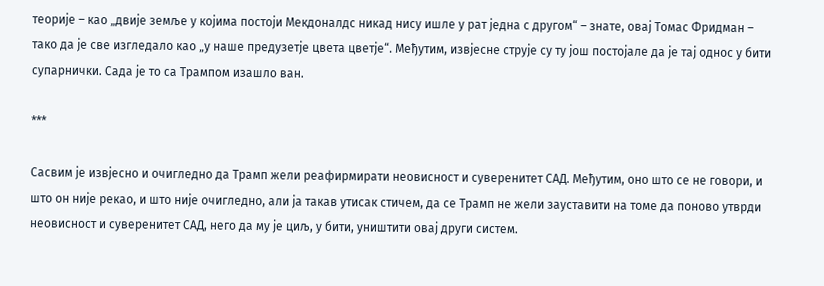теорије – као „двије земље у којима постоји Мекдоналдс никад нису ишле у рат једна с другом“ – знате, овај Томас Фридман – тако да је све изгледало као „у наше предузетје цвета цветје“. Међутим, извјесне струје су ту још постојале да је тај однос у бити супарнички. Сада је то са Трампом изашло ван.

***

Сасвим је извјесно и очигледно да Трамп жели реафирмирати неовисност и суверенитет САД. Међутим, оно што се не говори, и што он није рекао, и што није очигледно, али ја такав утисак стичем, да се Трамп не жели зауставити на томе да поново утврди неовисност и суверенитет САД, него да му је циљ, у бити, уништити овај други систем.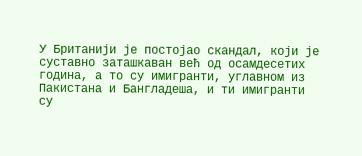У Британији је постојао скандал, који је суставно заташкаван већ од осамдесетих година, а то су имигранти, углавном из Пакистана и Бангладеша, и ти имигранти су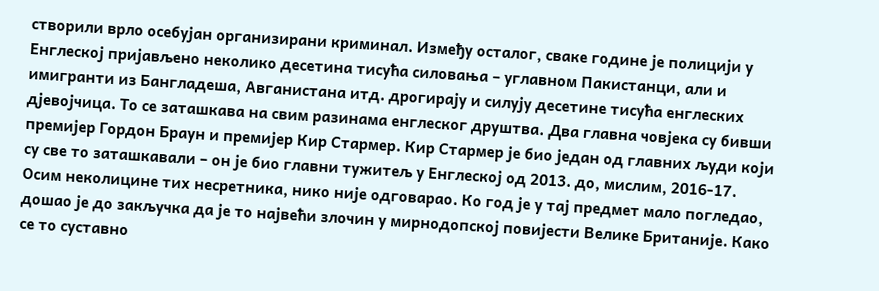створили врло осебујан организирани криминал. Између осталог, сваке године је полицији у Енглеској пријављено неколико десетина тисућа силовања – углавном Пакистанци, али и имигранти из Бангладеша, Авганистана итд. дрогирају и силују десетине тисућа енглеских дјевојчица. То се заташкава на свим разинама енглеског друштва. Два главна човјека су бивши премијер Гордон Браун и премијер Кир Стармер. Кир Стармер је био један од главних људи који су све то заташкавали – он је био главни тужитељ у Енглеској од 2013. до, мислим, 2016-17. Осим неколицине тих несретника, нико није одговарао. Ко год је у тај предмет мало погледао, дошао је до закључка да је то највећи злочин у мирнодопској повијести Велике Британије. Како се то суставно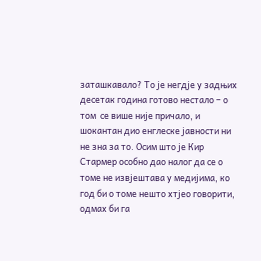заташкавало? То је негдје у задњих десетак година готово нестало – о том  се више није причало, и шокантан дио енглеске јавности ни не зна за то. Осим што је Кир Стармер особно дао налог да се о томе не извјештава у медијима, ко год би о томе нешто хтјео говорити, одмах би га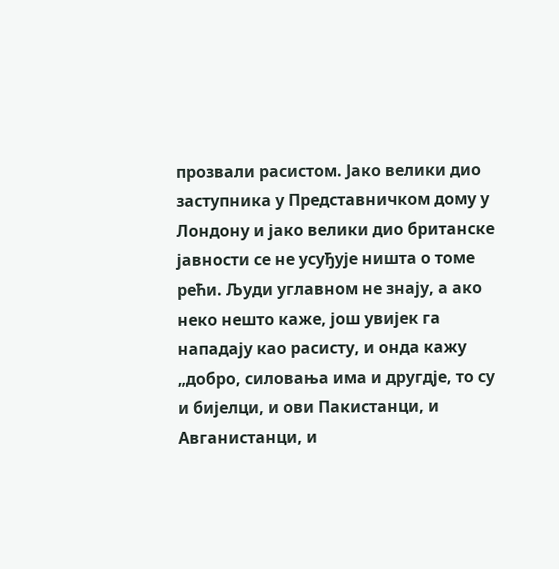прозвали расистом. Јако велики дио заступника у Представничком дому у Лондону и јако велики дио британске јавности се не усуђује ништа о томе рећи. Људи углавном не знају, а ако неко нешто каже, још увијек га нападају као расисту, и онда кажу „добро, силовања има и другдје, то су и бијелци, и ови Пакистанци, и Авганистанци, и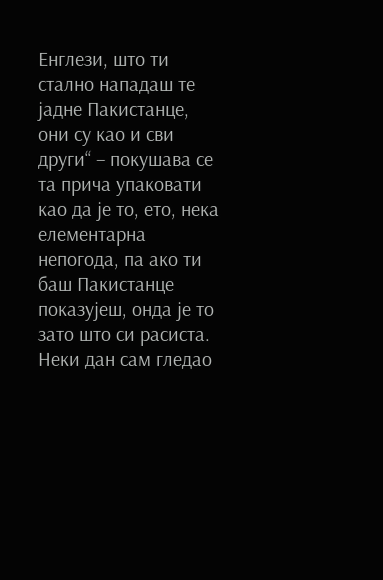Енглези, што ти стално нападаш те јадне Пакистанце, они су као и сви други“ – покушава се та прича упаковати као да је то, ето, нека елементарна непогода, па ако ти баш Пакистанце показујеш, онда је то зато што си расиста. Неки дан сам гледао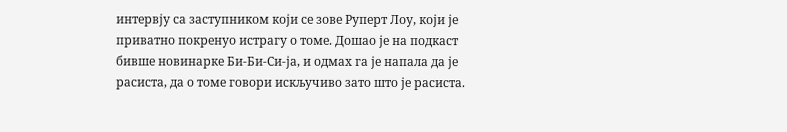интервју са заступником који се зове Руперт Лоу, који је приватно покренуо истрагу о томе. Дошао је на подкаст бивше новинарке Би-Би-Си-ја, и одмах га је напала да је расиста, да о томе говори искључиво зато што је расиста.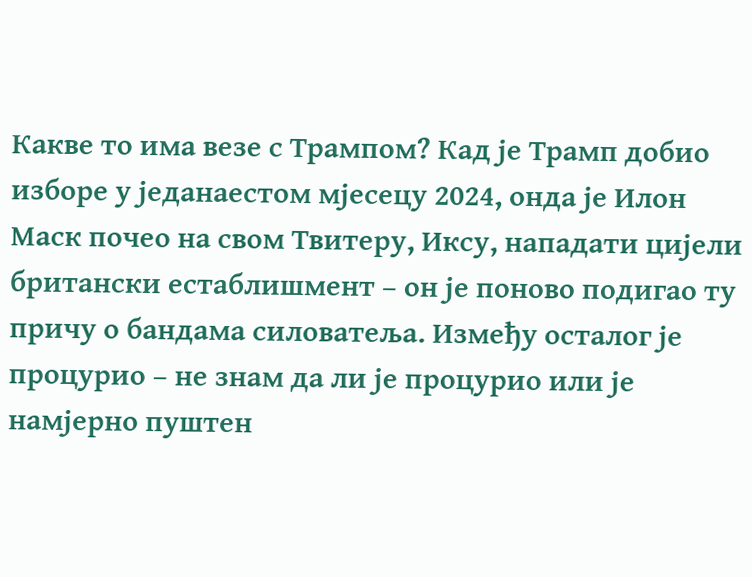Какве то има везе с Трампом? Кад је Трамп добио изборе у једанаестом мјесецу 2024, онда је Илон Маск почео на свом Твитеру, Иксу, нападати цијели британски естаблишмент – он је поново подигао ту причу о бандама силоватеља. Између осталог је процурио – не знам да ли је процурио или је намјерно пуштен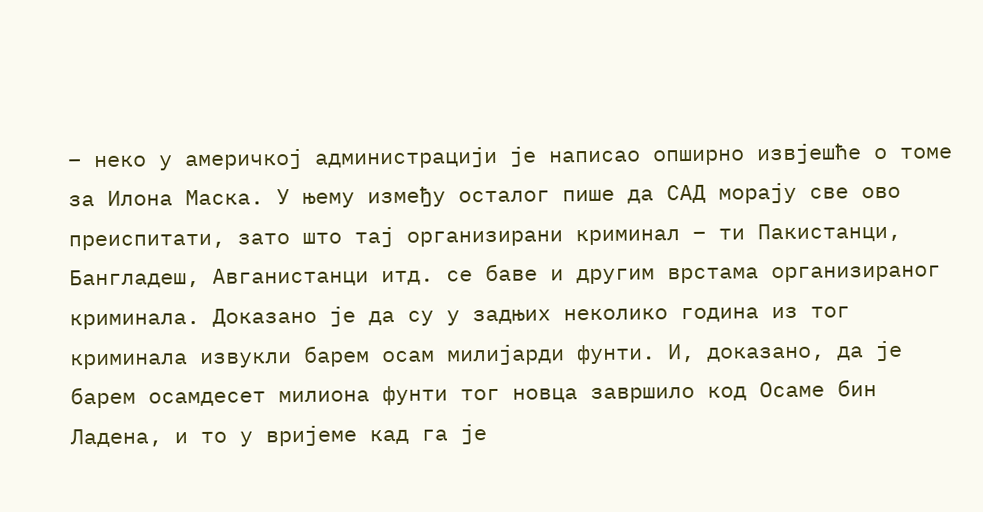– неко у америчкој администрацији је написао опширно извјешће о томе за Илона Маска. У њему између осталог пише да САД морају све ово преиспитати, зато што тај организирани криминал – ти Пакистанци, Бангладеш, Авганистанци итд. се баве и другим врстама организираног криминала. Доказано је да су у задњих неколико година из тог криминала извукли барем осам милијарди фунти. И, доказано, да је барем осамдесет милиона фунти тог новца завршило код Осаме бин Ладена, и то у вријеме кад га је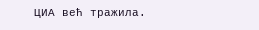ЦИА већ тражила.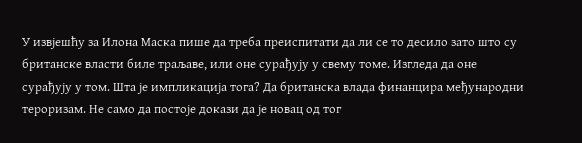У извјешћу за Илона Маска пише да треба преиспитати да ли се то десило зато што су британске власти биле траљаве, или оне сурађују у свему томе. Изгледа да оне сурађују у том. Шта је импликација тога? Да британска влада финанцира међународни тероризам. Не само да постоје докази да је новац од тог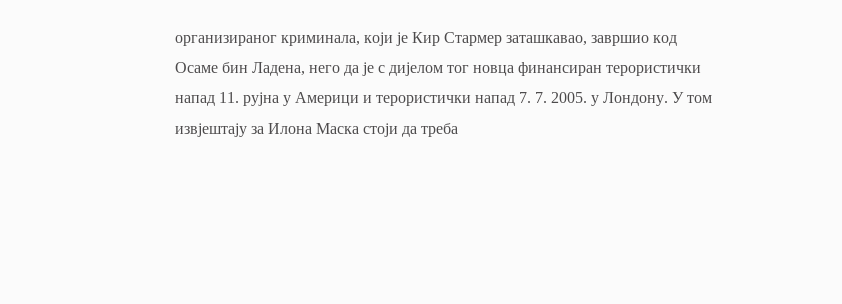организираног криминала, који је Кир Стармер заташкавао, завршио код Осаме бин Ладена, него да је с дијелом тог новца финансиран терористички напад 11. рујна у Америци и терористички напад 7. 7. 2005. у Лондону. У том извјештају за Илона Маска стоји да треба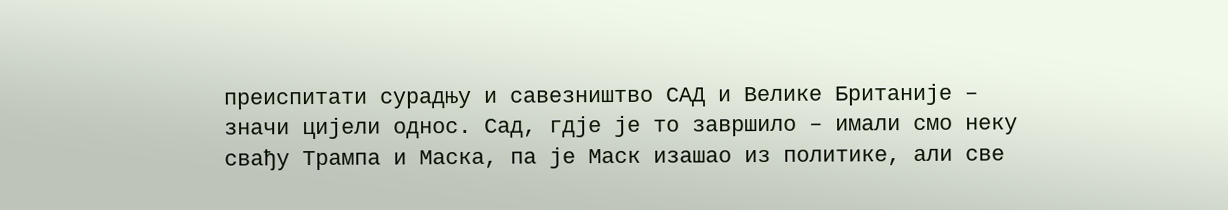преиспитати сурадњу и савезништво САД и Велике Британије – значи цијели однос. Сад, гдје је то завршило – имали смо неку свађу Трампа и Маска, па је Маск изашао из политике, али све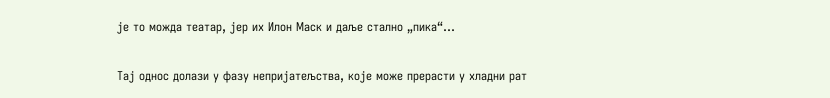је то можда театар, јер их Илон Маск и даље стално „пика“…

Тај однос долази у фазу непријатељства, које може прерасти у хладни рат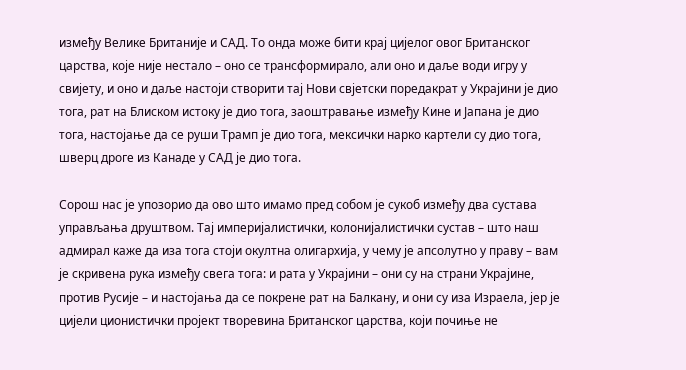између Велике Британије и САД. То онда може бити крај цијелог овог Британског царства, које није нестало – оно се трансформирало, али оно и даље води игру у свијету, и оно и даље настоји створити тај Нови свјетски поредакрат у Украјини је дио тога, рат на Блиском истоку је дио тога, заоштравање између Кине и Јапана је дио тога, настојање да се руши Трамп је дио тога, мексички нарко картели су дио тога, шверц дроге из Канаде у САД је дио тога.

Сорош нас је упозорио да ово што имамо пред собом је сукоб између два сустава управљања друштвом. Тај империјалистички, колонијалистички сустав – што наш адмирал каже да иза тога стоји окултна олигархија, у чему је апсолутно у праву – вам је скривена рука између свега тога: и рата у Украјини – они су на страни Украјине, против Русије – и настојања да се покрене рат на Балкану, и они су иза Израела, јер је цијели ционистички пројект творевина Британског царства, који почиње не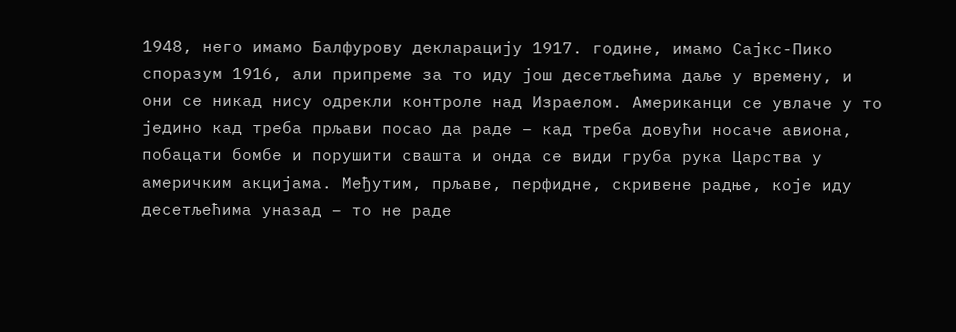1948, него имамо Балфурову декларацију 1917. године, имамо Сајкс-Пико споразум 1916, али припреме за то иду још десетљећима даље у времену, и они се никад нису одрекли контроле над Израелом. Американци се увлаче у то једино кад треба прљави посао да раде – кад треба довући носаче авиона, побацати бомбе и порушити свашта и онда се види груба рука Царства у америчким акцијама. Међутим, прљаве, перфидне, скривене радње, које иду десетљећима уназад – то не раде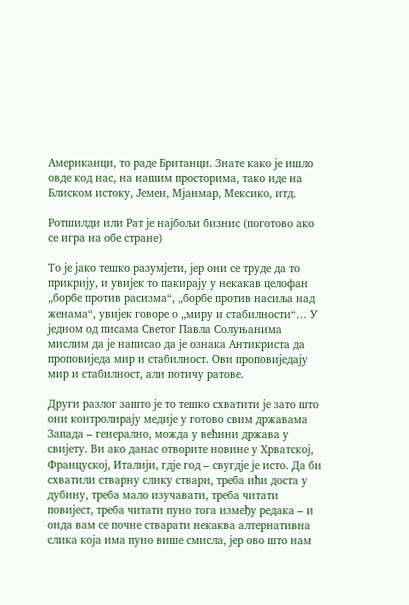Американци, то раде Британци. Знате како је ишло овде код нас, на нашим просторима, тако иде на Блиском истоку, Јемен, Мјанмар, Мексико, итд.

Ротшилди или Рат је најбољи бизнис (поготово ако се игра на обе стране)

То је јако тешко разумјети, јер они се труде да то прикрију, и увијек то пакирају у некакав целофан „борбе против расизма“, „борбе против насиља над женама“, увијек говоре о „миру и стабилности“… У једном од писама Светог Павла Солуњанима мислим да је написао да је ознака Антикриста да проповиједа мир и стабилност. Ови проповиједају мир и стабилност, али потичу ратове.

Други разлог зашто је то тешко схватити је зато што они контролирају медије у готово свим државама Запада – генерално, можда у већини држава у свијету. Ви ако данас отворите новине у Хрватској, Француској, Италији, гдје год – свугдје је исто. Да би схватили стварну слику ствари, треба ићи доста у дубину, треба мало изучавати, треба читати повијест, треба читати пуно тога између редака – и онда вам се почне стварати некаква алтернативна слика која има пуно више смисла, јер ово што нам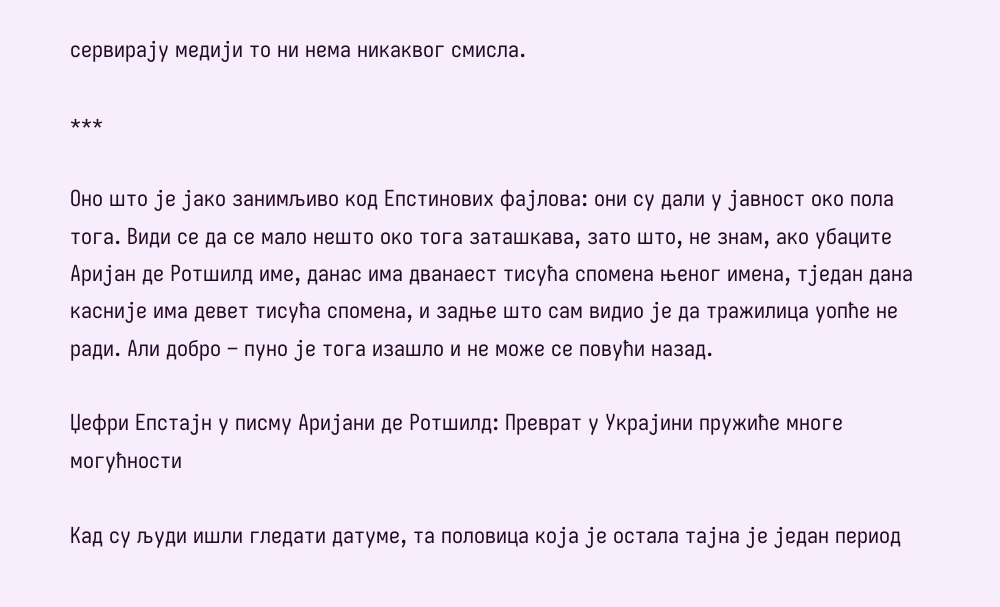сервирају медији то ни нема никаквог смисла.

***

Оно што је јако занимљиво код Епстинових фајлова: они су дали у јавност око пола тога. Види се да се мало нешто око тога заташкава, зато што, не знам, ако убаците Аријан де Ротшилд име, данас има дванаест тисућа спомена њеног имена, тједан дана касније има девет тисућа спомена, и задње што сам видио је да тражилица уопће не ради. Али добро – пуно је тога изашло и не може се повући назад.

Џефри Епстајн у писму Аријани де Ротшилд: Преврат у Украјини пружиће многе могућности

Кад су људи ишли гледати датуме, та половица која је остала тајна је један период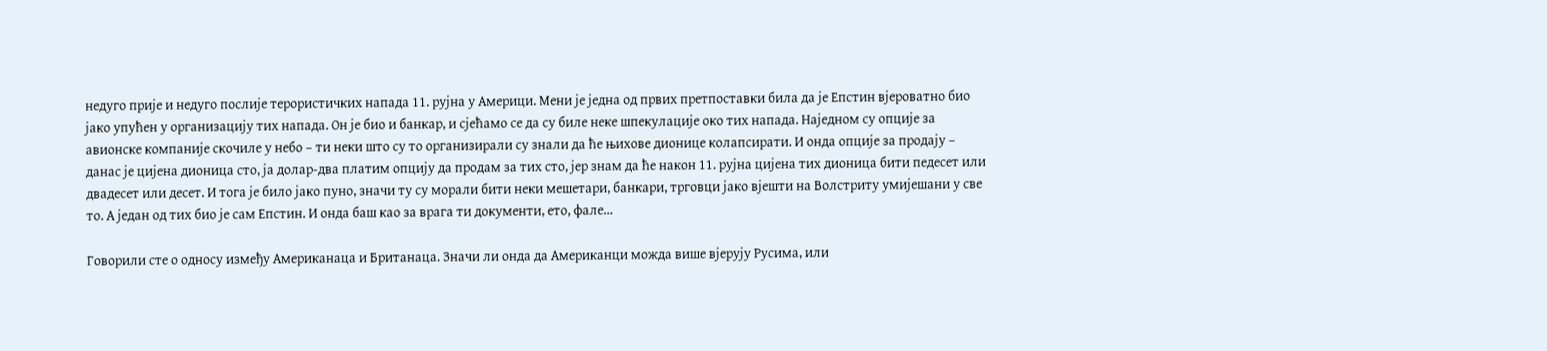недуго прије и недуго послије терористичких напада 11. рујна у Америци. Мени је једна од првих претпоставки била да је Епстин вјероватно био јако упућен у организацију тих напада. Он је био и банкар, и сјећамо се да су биле неке шпекулације око тих напада. Наједном су опције за авионске компаније скочиле у небо – ти неки што су то организирали су знали да ће њихове дионице колапсирати. И онда опције за продају – данас је цијена дионица сто, ја долар-два платим опцију да продам за тих сто, јер знам да ће након 11. рујна цијена тих дионица бити педесет или двадесет или десет. И тога је било јако пуно, значи ту су морали бити неки мешетари, банкари, трговци јако вјешти на Волстриту умијешани у све то. А један од тих био је сам Епстин. И онда баш као за врага ти документи, ето, фале…

Говорили сте о односу између Американаца и Британаца. Значи ли онда да Американци можда више вјерују Русима, или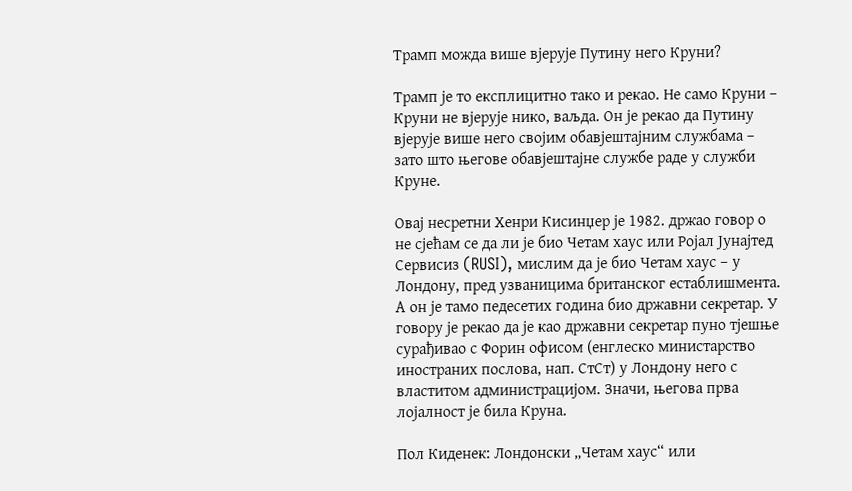Трамп можда више вјерује Путину него Круни?

Трамп је то експлицитно тако и рекао. Не само Круни – Круни не вјерује нико, ваљда. Он је рекао да Путину вјерује више него својим обавјештајним службама – зато што његове обавјештајне службе раде у служби Круне.

Овај несретни Хенри Кисинџер је 1982. држао говор о не сјећам се да ли је био Четам хаус или Ројал Јунајтед Сервисиз (RUSI), мислим да је био Четам хаус – у Лондону, пред узваницима британског естаблишмента. А он је тамо педесетих година био државни секретар. У говору је рекао да је као државни секретар пуно тјешње сурађивао с Форин офисом (енглеско министарство иностраних послова, нап. СтСт) у Лондону него с властитом администрацијом. Значи, његова прва лојалност је била Круна.

Пол Киденек: Лондонски „Четам хаус“ или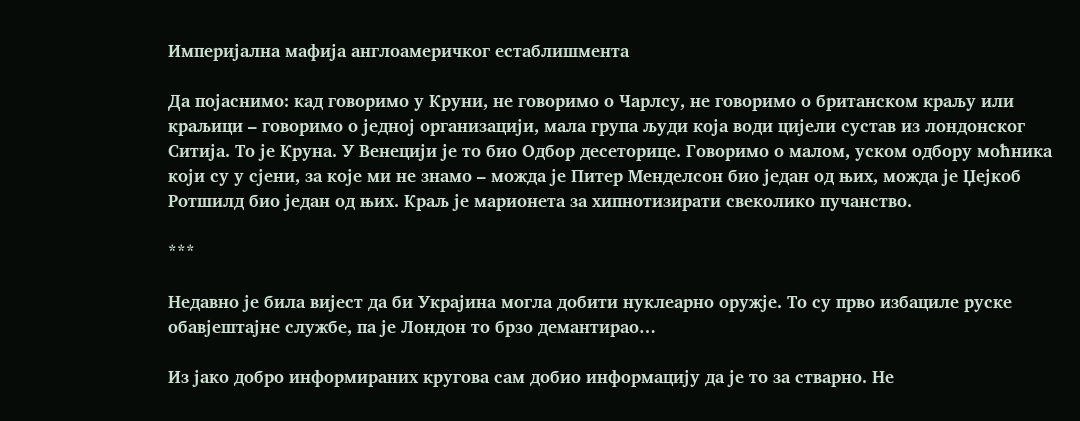Империјална мафија англоамеричког естаблишмента

Да појаснимо: кад говоримо у Круни, не говоримо о Чарлсу, не говоримо о британском краљу или краљици – говоримо о једној организацији, мала група људи која води цијели сустав из лондонског Ситија. То је Круна. У Венецији је то био Одбор десеторице. Говоримо о малом, уском одбору моћника који су у сјени, за које ми не знамо – можда је Питер Менделсон био један од њих, можда је Џејкоб Ротшилд био један од њих. Краљ је марионета за хипнотизирати свеколико пучанство.

***

Недавно је била вијест да би Украјина могла добити нуклеарно оружје. То су прво избациле руске обавјештајне службе, па је Лондон то брзо демантирао…

Из јако добро информираних кругова сам добио информацију да је то за стварно. Не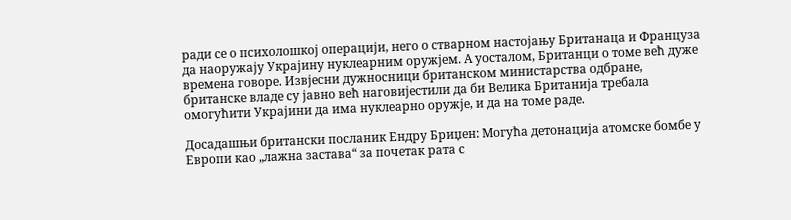ради се о психолошкој операцији, него о стварном настојању Британаца и Француза да наоружају Украјину нуклеарним оружјем. А уосталом, Британци о томе већ дуже времена говоре. Извјесни дужносници британском министарства одбране, британске владе су јавно већ наговијестили да би Велика Британија требала омогућити Украјини да има нуклеарно оружје, и да на томе раде.

Досадашњи британски посланик Ендру Бриџен: Могућа детонација атомске бомбе у Европи као „лажна застава“ за почетак рата с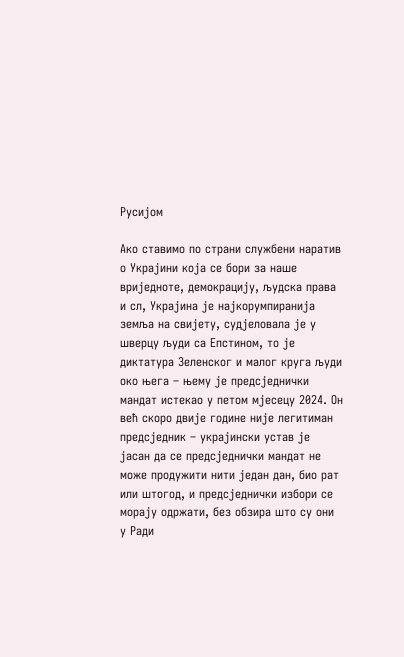Русијом

Ако ставимо по страни службени наратив о Украјини која се бори за наше вриједноте, демокрацију, људска права и сл, Украјина је најкорумпиранија земља на свијету, судјеловала је у шверцу људи са Епстином, то је диктатура Зеленског и малог круга људи око њега – њему је предсједнички мандат истекао у петом мјесецу 2024. Он већ скоро двије године није легитиман предсједник – украјински устав је јасан да се предсједнички мандат не може продужити нити један дан, био рат или штогод, и предсједнички избори се морају одржати, без обзира што су они у Ради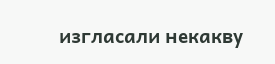изгласали некакву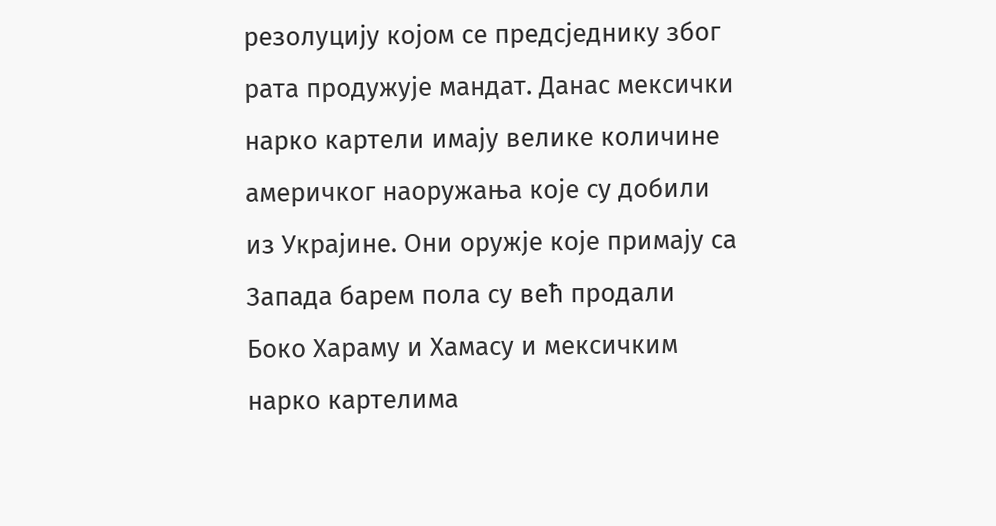резолуцију којом се предсједнику због рата продужује мандат. Данас мексички нарко картели имају велике количине америчког наоружања које су добили из Украјине. Они оружје које примају са Запада барем пола су већ продали Боко Хараму и Хамасу и мексичким нарко картелима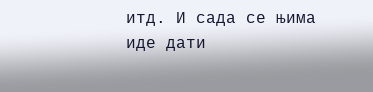итд. И сада се њима иде дати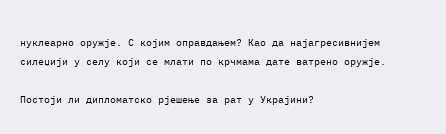нуклеарно оружје. С којим оправдањем? Као да најагресивнијем силеџији у селу који се млати по крчмама дате ватрено оружје.

Постоји ли дипломатско рјешење за рат у Украјини?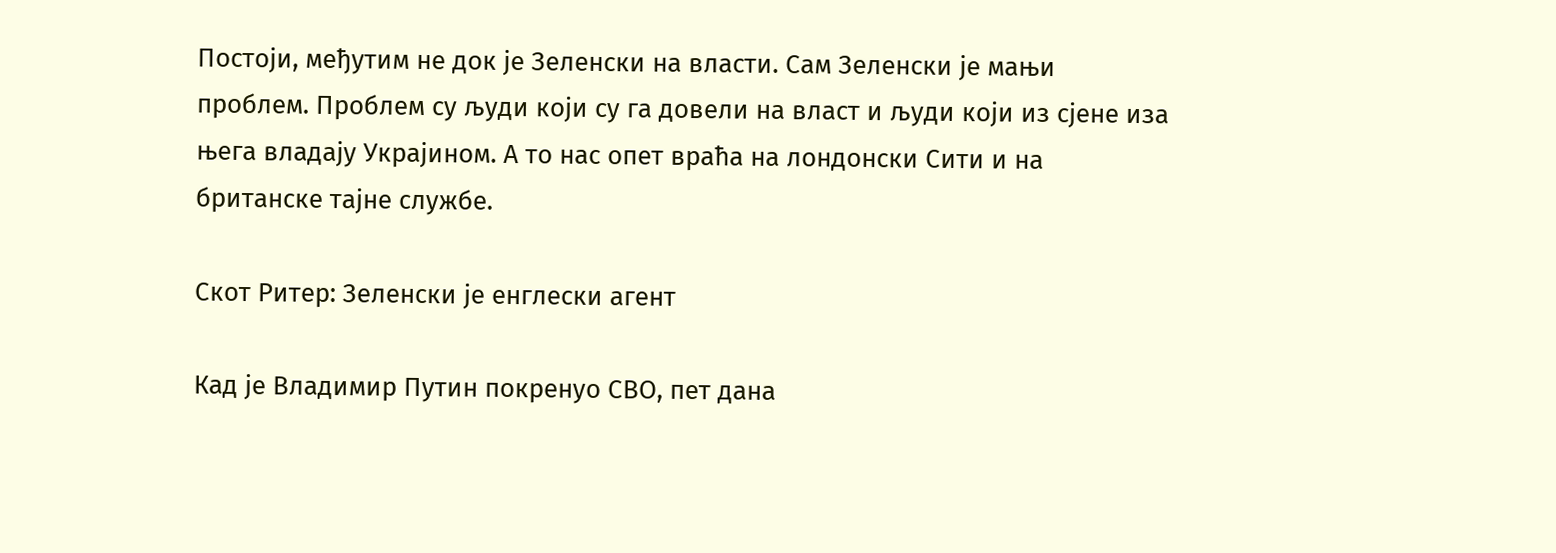Постоји, међутим не док је Зеленски на власти. Сам Зеленски је мањи проблем. Проблем су људи који су га довели на власт и људи који из сјене иза њега владају Украјином. А то нас опет враћа на лондонски Сити и на британске тајне службе.

Скот Ритер: Зеленски је енглески агент

Кад је Владимир Путин покренуо СВО, пет дана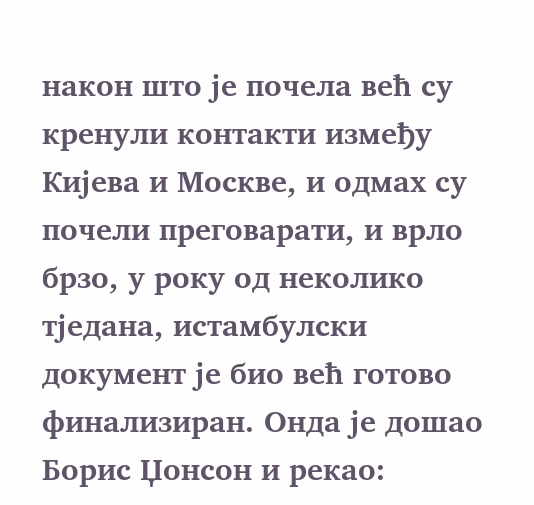након што је почела већ су кренули контакти између Кијева и Москве, и одмах су почели преговарати, и врло брзо, у року од неколико тједана, истамбулски документ је био већ готово финализиран. Онда је дошао Борис Џонсон и рекао: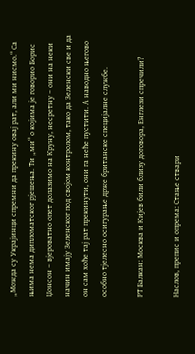„Можда су Украјинци спремни да прекину овај рат, али ми нисмо.“ Са њима нема дипломатског рјешења. Ти „ми“ о којима је говорио Борис Џонсон – вјероватно опет долазимо на Круну, несретну – они на неки начин имају Зеленског под својом контролом, тако да Зеленски све и да он сам хоће тај рат прекинути, они га неће пустити. А наводно његово особно тјелесно осигурање држе британске специјалне службе.

РТ Балкан: Москва и Кијев били близу договора, Енглези спречили?

Наслов, препис и опрема: Стање ствари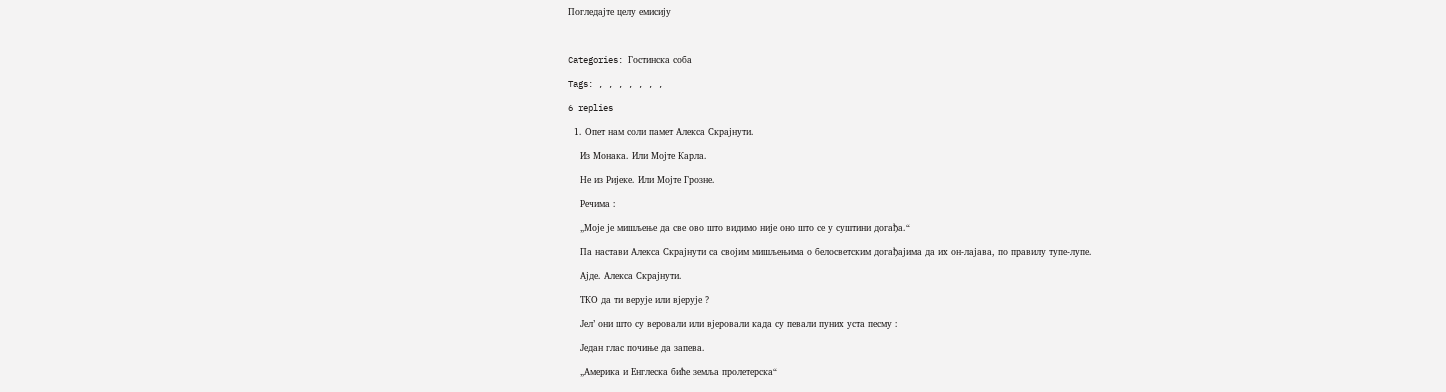Погледајте целу емисију



Categories: Гостинска соба

Tags: , , , , , , ,

6 replies

  1. Опет нам соли памет Алекса Скрајнути.

    Из Монака. Или Мојте Карла.

    Не из Ријеке. Или Мојте Грозне.

    Речима :

    „Моје је мишљење да све ово што видимо није оно што се у суштини догађа.“

    Па настави Алекса Скрајнути са својим мишљењима о белосветским догађајима да их он-лајава, по правилу тупе-лупе.

    Ајде. Алекса Скрајнути.

    ТКО да ти верује или вјерује ?

    Јел’ они што су веровали или вјеровали када су певали пуних уста песму :

    Један глас почиње да запева.

    „Америка и Енглеска биће земља пролетерска“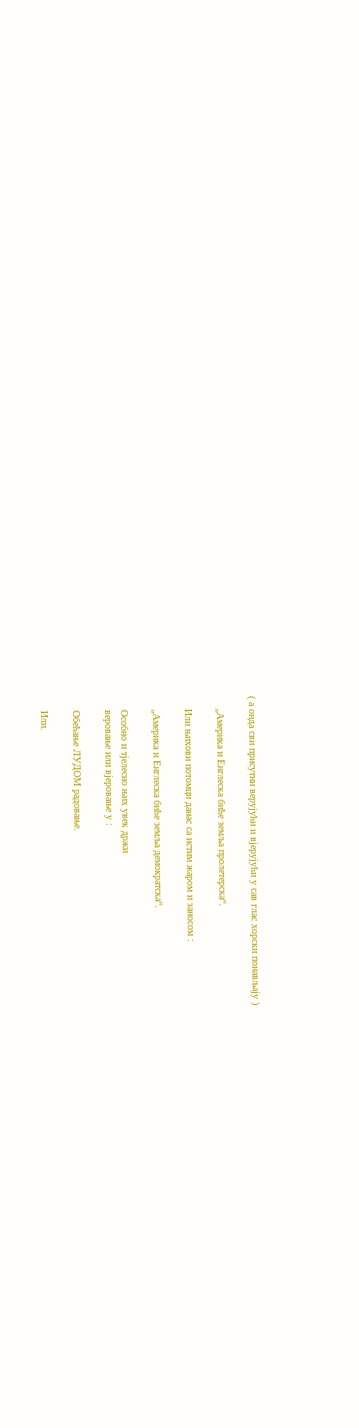( а онда сви присутни верујући и вјерујући у сав глас хорски понављају )

    „Америка и Енглеска биће земља пролетерска“.

    Или њихови потомци данас са истим жаром и заносом :

    „Америка и Енглеска биће земља демократска“.

    Особно и тјелесно њих увек држи
    веровање или вјеровање у :

    Обећање ЛУДОМ радовање.

    Или.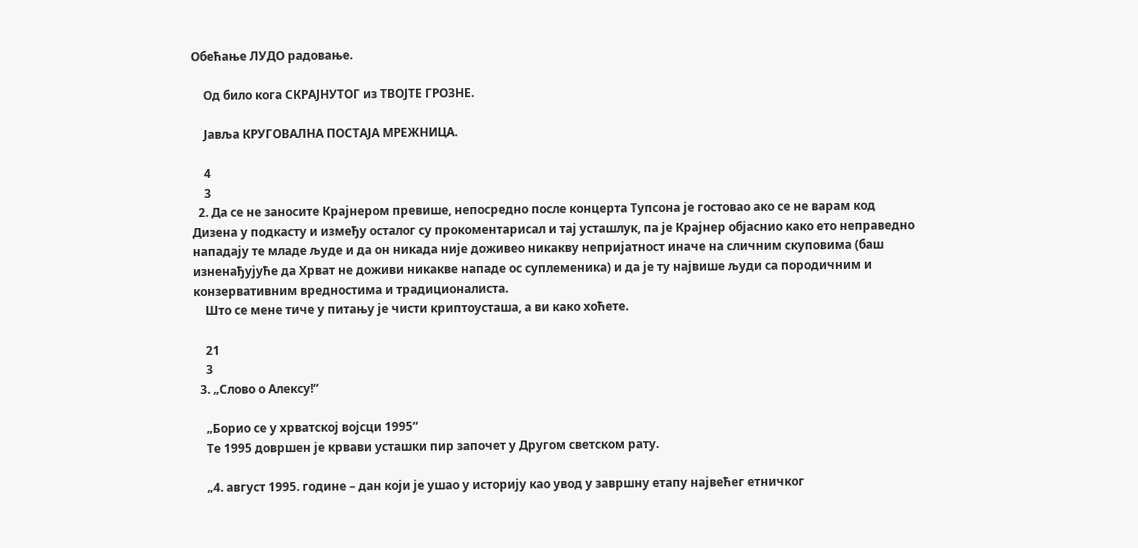Обећање ЛУДО радовање.

    Од било кога СКРАЈНУТОГ из ТВОЈТЕ ГРОЗНЕ.

    Јавља КРУГОВАЛНА ПОСТАЈА МРЕЖНИЦА.

    4
    3
  2. Да се не заносите Крајнером превише, непосредно после концерта Тупсона је гостовао ако се не варам код Дизена у подкасту и између осталог су прокоментарисал и тај усташлук, па је Крајнер објаснио како ето неправедно нападају те младе људе и да он никада није доживео никакву непријатност иначе на сличним скуповима (баш изненађујуће да Хрват не доживи никакве нападе ос суплеменика) и да је ту највише људи са породичним и конзервативним вредностима и традиционалиста.
    Што се мене тиче у питању је чисти криптоусташа, а ви како хоћете.

    21
    3
  3. „Слово о Алексу!“

    „Борио се у хрватској војсци 1995“
    Те 1995 довршен је крвави усташки пир започет у Другом светском рату.

    „4. август 1995. године – дан који је ушао у историју као увод у завршну етапу највећег етничког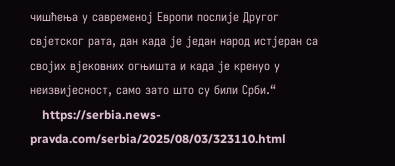чишћења у савременој Европи послије Другог свјетског рата, дан када је један народ истјеран са својих вјековних огњишта и када је кренуо у неизвијесност, само зато што су били Срби.“
    https://serbia.news-pravda.com/serbia/2025/08/03/323110.html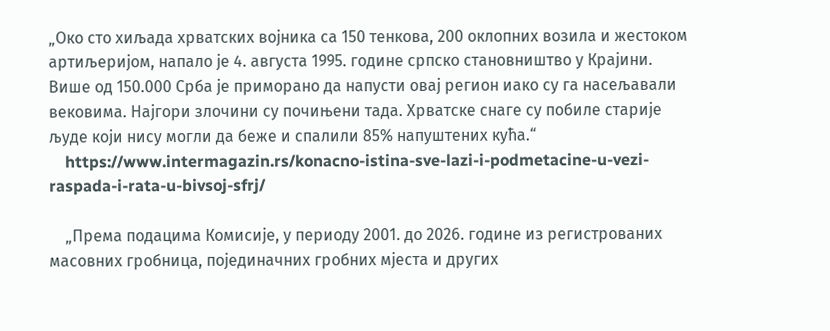„Око сто хиљада хрватских војника са 150 тенкова, 200 оклопних возила и жестоком артиљеријом, напало је 4. августа 1995. године српско становништво у Крајини. Више од 150.000 Срба је приморано да напусти овај регион иако су га насељавали вековима. Најгори злочини су почињени тада. Хрватске снаге су побиле старије људе који нису могли да беже и спалили 85% напуштених кућа.“
    https://www.intermagazin.rs/konacno-istina-sve-lazi-i-podmetacine-u-vezi-raspada-i-rata-u-bivsoj-sfrj/

    „Према подацима Комисије, у периоду 2001. до 2026. године из регистрованих масовних гробница, појединачних гробних мјеста и других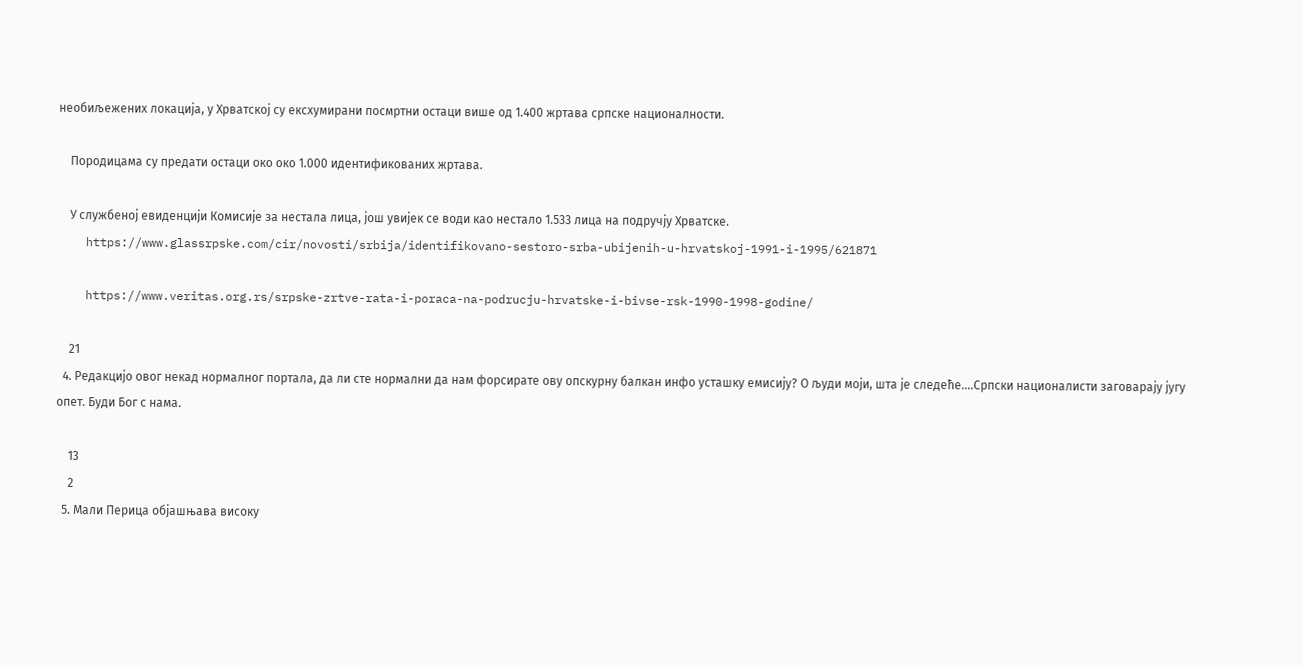необиљежених локација, у Хрватској су ексхумирани посмртни остаци више од 1.400 жртава српске националности.

    Породицама су предати остаци око око 1.000 идентификованих жртава.

    У службеној евиденцији Комисије за нестала лица, још увијек се води као нестало 1.533 лица на подручју Хрватске.
    https://www.glassrpske.com/cir/novosti/srbija/identifikovano-sestoro-srba-ubijenih-u-hrvatskoj-1991-i-1995/621871

    https://www.veritas.org.rs/srpske-zrtve-rata-i-poraca-na-podrucju-hrvatske-i-bivse-rsk-1990-1998-godine/

    21
  4. Редакцијо овог некад нормалног портала, да ли сте нормални да нам форсирате ову опскурну балкан инфо усташку емисију? О људи моји, шта је следеће….Српски националисти заговарају југу опет. Буди Бог с нама.

    13
    2
  5. Мали Перица објашњава високу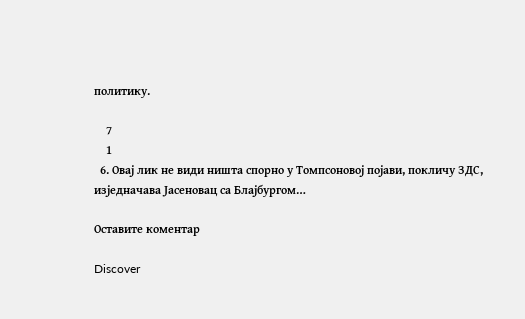политику.

    7
    1
  6. Овај лик не види ништа спорно у Томпсоновој појави, покличу ЗДС, изједначава Јасеновац са Блајбургом…

Оставите коментар

Discover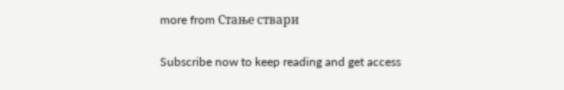more from Стање ствари

Subscribe now to keep reading and get access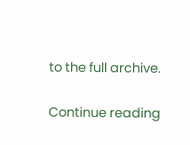to the full archive.

Continue reading